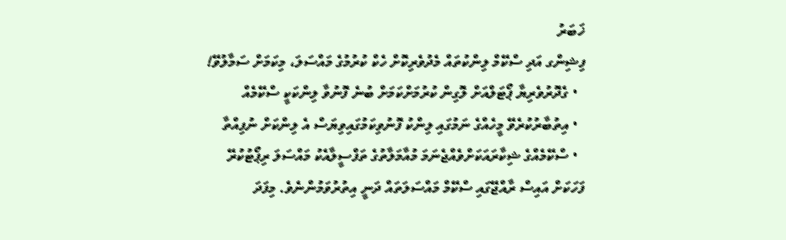ޚަބަރު
ފިޝިންގ އަދި ސްކޭމް ލިންކުތައް މެދުވެރިކޮށް ހެކް ކުރުމުގެ މައްސަލަ، މިކަމަށް ސަމާލުވޭ!
  • ގެދޮރުވެރިޔާ ޕޯޓަލްއަށް ލޮގިން ކުރުމަށްކަމަށް ބުނެ ފޮނުވާ ލިންކަކީ ސްކޭމެއް
  • އިތުބާރުކުރެވޭ މީހެއްގެ ނަމުގައި ލިންކު ފޮނުވިކަމުގައިވިޔަސް އެ ލިންކަށް ނުފިއްތާ
  • ސްކޭމެއްގެ ޝިކާރައަކަށްވެއްޖެނަމަ މުއާމަލާތުގެ ތަފްސީލާއެކު މައްސަލަ ރިޕޯޓުކުރޭ
ފަހަކަށް އައިސް ރާއްޖޭގައި ސްކޭމް މައްސަލަތައް ދަނީ އިތުރުވަމުންނެވެ. މިފަދަ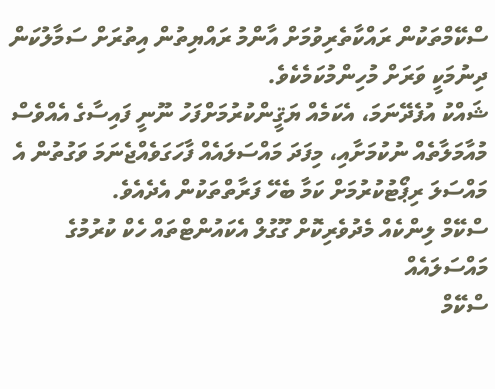ސްކޭމްތަކުން ރައްކާތެރިވުމަށް އާންމު ރައްޔިތުން އިތުރަށް ސަމާލުކަން ދިނުމަކީ ވަރަށް މުހިންމުކަމެކެވެ.
ޝައްކު އުފެދޭނަމަ، އެކަމެއް ޔަޤީންކުރުމަށްފަހު ނޫނީ ފައިސާގެ އެއްވެސް މުއާމަލާތެއް ނުކުމަށާއި، މިފަދަ މައްސަލައެއް ފާހަގަވެއްޖެނަމަ ވަގުތުން އެ މައްސަލަ ރިޕޯޓުކުރުމަށް ކަމާ ބެހޭ ފަރާތްތަކުން އެދެއެވެ.
ސްކޭމް ލިންކެއް މެދުވެރިކޮށް ގޫގުލް އެކައުންޓްތައް ހެކް ކުރުމުގެ މައްސަލައެއް
ސްކޭމް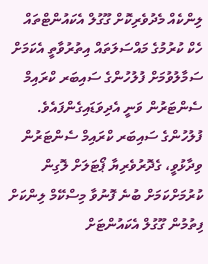ލިންކެއް މެދުވެރިކޮށް ގޫގުލް އެކައުންޓްތައް ހެކް ކުރުމުގެ މައްސަލަތައް އިތުރުވާތީ އެކަމަށް ސަމާލުވުމަށް ފުލުހުންގެ ސައިބަރ ކްރައިމް ސެންޓަރުން ވަނީ އެދިވަޑައިގެންފައެވެ.
ފުލުހުންގެ ސައިބަރ ކްރައިމް ސެންޓަރުން ވިދާޅުވީ، ގެދޮރުވެރިޔާ ޕޯޓަލަށް ލޮގިން ކުރުމަށްކަމަށް ބުނެ ފޮނުވާ މިސްކޭމް ލިންކަށް ފިތުމުން ގޫގުލް އެކައުންޓަށް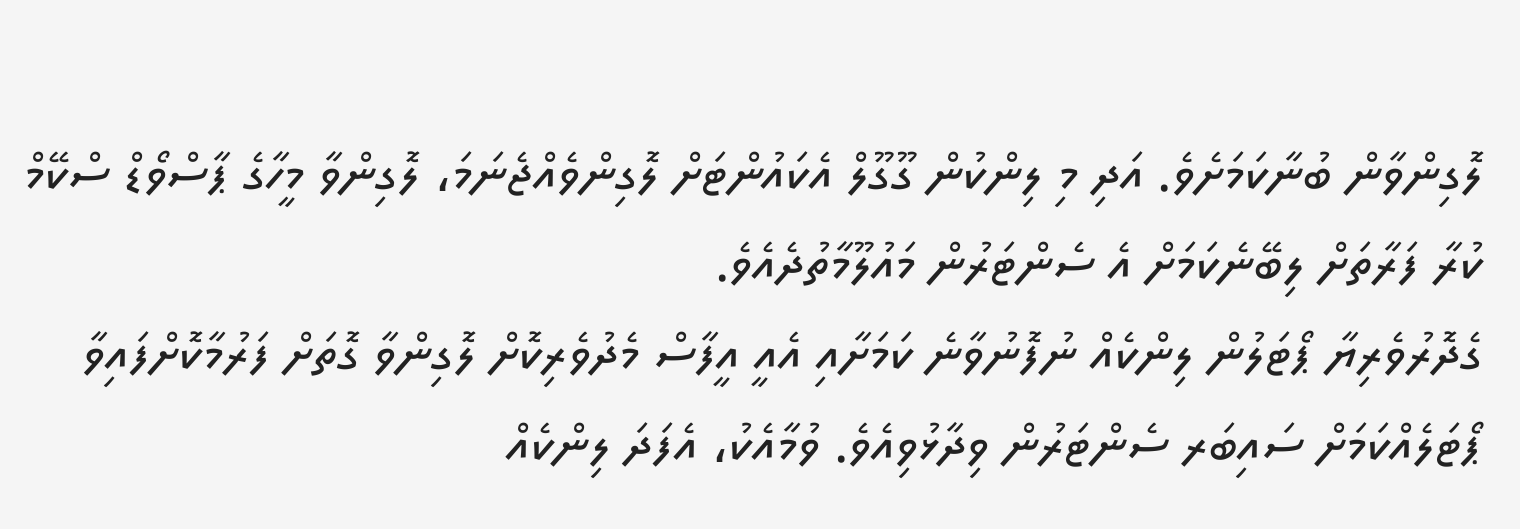ލޮގިންވާން ބުނާކަމަށެވެ. އަދި މި ލިންކުން ގޫގޫލް އެކައުންޓަށް ލޮގިންވެއްޖެނަމަ، ލޮގިންވާ މީހާގެ ޕާސްވޯޑް ސްކޭމް ކުރާ ފަރާތަށް ލިބޭނެކަމަށް އެ ސެންޓަރުން މައުލޫމާތުދެއެވެ.
ގެދޮރުވެރިޔާ ޕޯޓަލުން ލިންކެއް ނުފޮނުވާނެ ކަމަށާއި އެއީ އީފާސް މެދުވެރިކޮށް ލޮގިންވާ ގޮތަށް ފަރުމާކޮށްފައިވާ ޕޯޓަލެއްކަމަށް ސައިބަރ ސެންޓަރުން ވިދާޅުވިއެވެ. ވުމާއެކު، އެފަދަ ލިންކެއް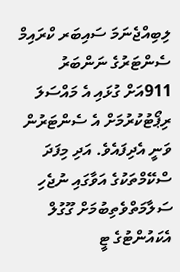ލިބިއްޖެނަމަ ސައިބަރ ކްރައިމް ސެންޓަރުގެ ނަންބަރު 911އަށް ގުޅައި އެ މައްސަލަ ރިޕޯޓުކުރުމަށް އެ ސެންޓަރުން ވަނީ އެދިފައެވެ. އަދި މިފަދަ ސްކޭމްތަކުގެ އަވާގައި ނުޖެހި ސަލާމަތްވެތިބުމަށް ގޫގުލް އެކައުންޓުގެ ޓީ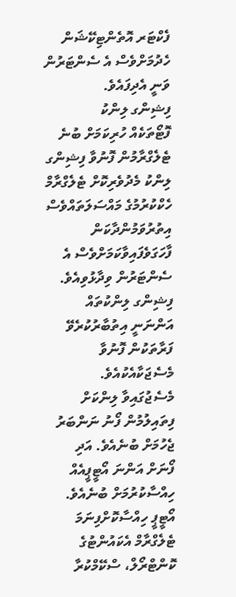ފެކްޓަރ އޮތެންޓިކޭޝަން ހެދުމަށްވެސް އެ ސެންޓަރުން ވަނީ އެދިފައެވެ.
ފިޝިންގ ލިންކު
ފޮޓޯތަކެއް ހުރިކަމަށް ބުނެ ޓެލެގްރާމުން ފޮނުވާ ފިޝިންގ ލިންކު މެދުވެރިކޮށް ޓެލެގްރާމް ހެކްކުރުމުގެ މައްސަލަތައްވެސް އިތުރުވަމުންދާކަން ފާހަގަވެފައިވާކަމަށްވެސް އެ ސެންޓަރުން ވިދާޅުވިއެވެ.
ފިޝިންގ ލިންކުތައް އަންނަނީ އިތުބާރުކުރެވޭ ފަރާތަކުން ފޮނުވާ މެސެޖަކާއެކުއެވެ. މެސެޖުގައިވާ ލިންކަށް ފިތައިލުމުން ފޯނު ނަންބަރު ޖެހުމަށް ބުނެއެވެ. އަދި ފޯނަށް އަންނަ އޯޓީޕީއެއް ހިއްސާކުރުމަށް ބުނެއެވެ. އޯޓީޕީ ހިއްސާކޮށްފިނަމަ ޓެލެގްރާމް އެކައުންޓުގެ ކޮންޓްރޯލް، ސްކޭމްކުރާ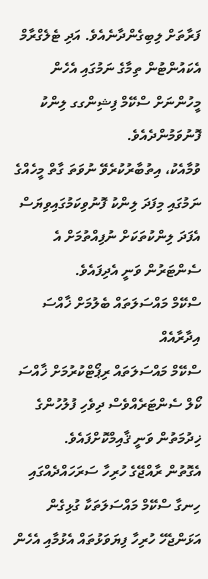ފަރާތަށް ލިބިގެންދާނެއެވެ. އަދި ޓެލެގްރާމް އެކައުންޓުން ތިމާގެ ނަމުގައި އެހެން މީހުންނަށް ސްކޭމް ފިޝިންގގ ލިންކު ފޮނުވަމުންދެއެވެ.
ވުމާއެކު، އިތުބާރުކުރެވޭ ނުވަތަ ގާތް މީހެއްގެ ނަމުގައި މިފަދަ ލިންކު ފޮނުވިކަމުގައިވިޔަސް އެފަދަ ލިންކުތަކަށް ނުފިއްތުމަށް އެ ސެންޓަރުން ވަނީ އެދިފައެވެ.
ސްކޭމް މައްސަލަތައް ބެލުމަށް ޚާއްސަ އިދާރާއެއް
ސްކޭމް މައްސަލަތައް ރިޕޯޓްކުރުމަށް ޚާއްސަ ކޯލް ސެންޓަރެއްވެސް ދިވެހި ފުލުހުންގެ ޚިދުމަތުން ވަނީ ޤާއިމްކޮށްފައެވެ.
އެގޮތުން ރާއްޖޭގެ ހުރިހާ ސަރަހައްދެއްގައި ހިނގާ ސްކޭމް މައްސަލަތަކާ ގުޅިގެން އަޅަންޖެހޭ ހުރިހާ ފިޔަވަޅުތައް އެޅުމާއި އެހެން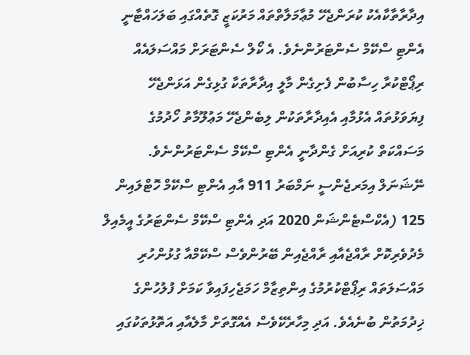އިދާރާތާކާއެކު ކުރަންޖެހޭ މުޢާމަލާތްތައް މަރުކަޒީ ގޮތެއްގައި ބަލަހައްޓާނީ އެންޓި ސްކޭމް ސެންޓަރުންނެވެ. އެ ކޯލް ސެންޓަރަށް މައްސަލައެއް ރިޕޯޓްކުރާ ހިސާބުން ފެށިގެން މާލީ އިދާރާތަކާ ގުޅިގެން އަޅަންޖެހޭ ފިޔަވަޅުތައް އެޅުމާއި އެއިދާރާތަކުން ލިބެންޖެހޭ މަޢުލޫމާތު ހޯދުމުގެ މަސައްކަތް ކުރިއަށް ގެންދާނީ އެންޓި ސްކޭމް ސެންޓަރުންނެވެ.
ނޭޝަނަލް އިމަރޖެންސީ ނަމްބަރު 911 އާއި އެންޓި ސްކޭމް ހޮޓްލައިން 125 (އެކްސްޓެންޝަން 2020 އަދި އެންޓި ސްކޭމް ސެންޓަރުގެ އީމެއިލް މެދުވެރިކޮށް ރާއްޖެއާއި ރާއްޖެއިން ބޭރުންވެސް ސްކޭމްއާ ގުޅުންހުރި މައްސަލަތައް ރިޕޯޓްކުރުމުގެ އިންތިޒާމް ހަމަޖެހިފައިވާ ކަމަށް ފުލުހުންގެ ޚިދުމަތުން ބުނެއެވެ. އަދި މިހާރެކޭވެސް އެއްގޮތަށް މާލެއާއި އަތޮޅުތަކުގައި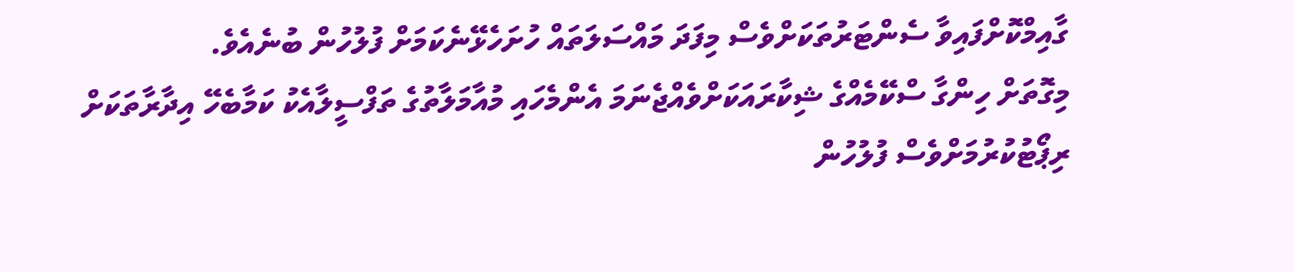ގާއިމްކޮށްފައިވާ ސެންޓަރުތަކަށްވެސް މިފަދަ މައްސަލަތައް ހުށަހެޅޭނެކަމަށް ފުލުހުން ބުނެއެވެ.
މިގޮތަށް ހިންގާ ސްކޭމެއްގެ ޝިކާރައަކަށްވެއްޖެނަމަ އެންމެހައި މުއާމަލާތުގެ ތަފްސީލާއެކު ކަމާބެހޭ އިދާރާތަކަށް ރިޕޯޓުކުރުމަށްވެސް ފުލުހުން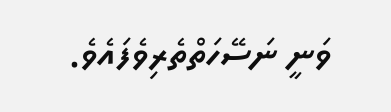ވަނީ ނަސޭހަތްތެރިވެފައެވެ.